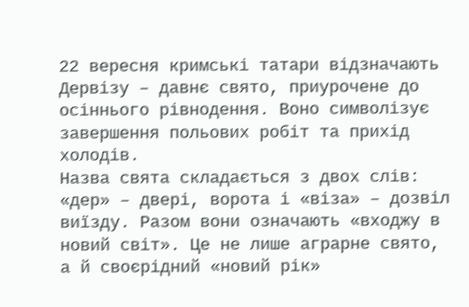22 вересня кримські татари відзначають Дервізу – давнє свято, приурочене до осіннього рівнодення. Воно символізує завершення польових робіт та прихід холодів.
Назва свята складається з двох слів: «дер» – двері, ворота і «віза» – дозвіл виїзду. Разом вони означають «входжу в новий світ». Це не лише аграрне свято, а й своєрідний «новий рік»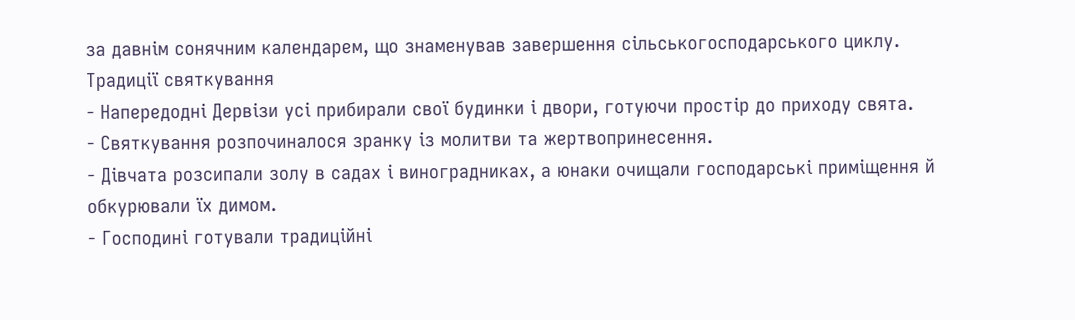за давнім сонячним календарем, що знаменував завершення сільськогосподарського циклу.
Традиції святкування
- Напередодні Дервізи усі прибирали свої будинки і двори, готуючи простір до приходу свята.
- Святкування розпочиналося зранку із молитви та жертвопринесення.
- Дівчата розсипали золу в садах і виноградниках, а юнаки очищали господарські приміщення й обкурювали їх димом.
- Господині готували традиційні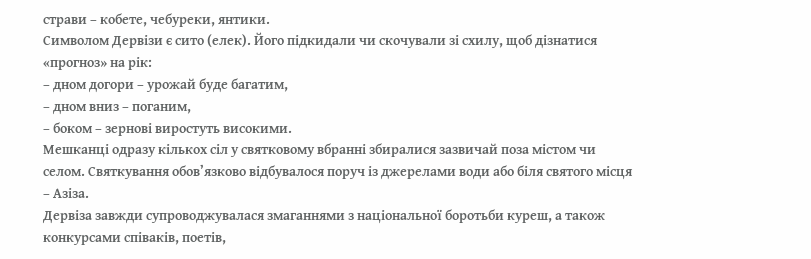страви – кобете, чебуреки, янтики.
Символом Дервізи є сито (елек). Його підкидали чи скочували зі схилу, щоб дізнатися «прогноз» на рік:
– дном догори – урожай буде багатим,
– дном вниз – поганим,
– боком – зернові виростуть високими.
Мешканці одразу кількох сіл у святковому вбранні збиралися зазвичай поза містом чи селом. Святкування обов’язково відбувалося поруч із джерелами води або біля святого місця – Азіза.
Дервіза завжди супроводжувалася змаганнями з національної боротьби куреш, а також конкурсами співаків, поетів,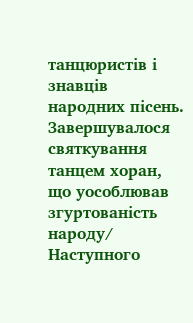танцюристів і знавців народних пісень. Завершувалося святкування танцем хоран, що уособлював згуртованість народу/
Наступного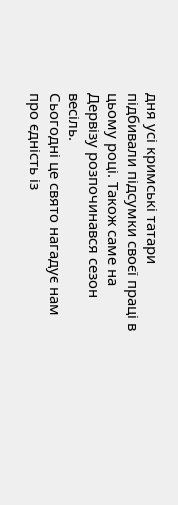дня усі кримські татари підбивали підсумки своєї праці в цьому році. Також саме на Дервізу розпочинався сезон весіль.
Сьогодні це свято нагадує нам про єдність із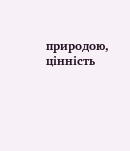природою, цінність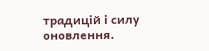традицій і силу оновлення.